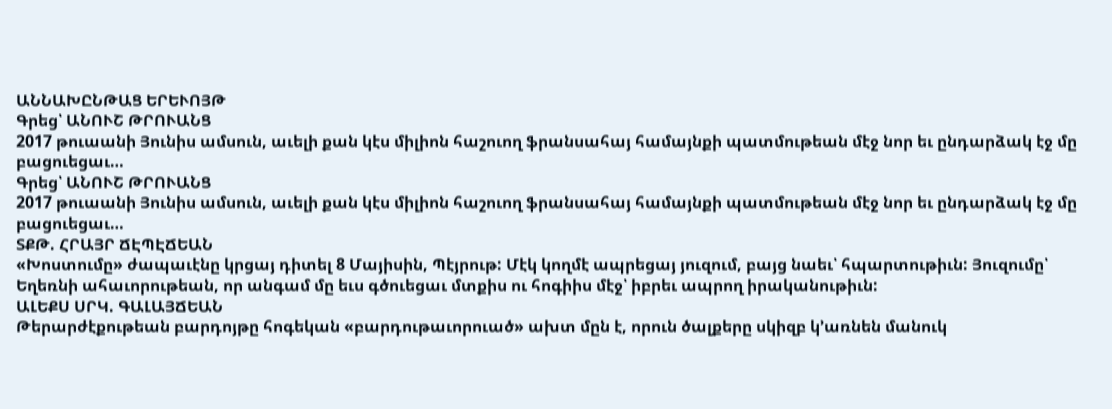ԱՆՆԱԽԸՆԹԱՑ ԵՐԵՒՈՅԹ
Գրեց՝ ԱՆՈՒՇ ԹՐՈՒԱՆՑ
2017 թուաանի Յունիս ամսուն, աւելի քան կէս միլիոն հաշուող ֆրանսահայ համայնքի պատմութեան մէջ նոր եւ ընդարձակ էջ մը բացուեցաւ…
Գրեց՝ ԱՆՈՒՇ ԹՐՈՒԱՆՑ
2017 թուաանի Յունիս ամսուն, աւելի քան կէս միլիոն հաշուող ֆրանսահայ համայնքի պատմութեան մէջ նոր եւ ընդարձակ էջ մը բացուեցաւ…
ՏՔԹ. ՀՐԱՅՐ ՃԷՊԷՃԵԱՆ
«Խոստումը» ժապաւէնը կրցայ դիտել 8 Մայիսին, Պէյրութ: Մէկ կողմէ ապրեցայ յուզում, բայց նաեւ՝ հպարտութիւն: Յուզումը՝ Եղեռնի ահաւորութեան, որ անգամ մը եւս գծուեցաւ մտքիս ու հոգիիս մէջ՝ իբրեւ ապրող իրականութիւն:
ԱԼԵՔՍ ՍՐԿ. ԳԱԼԱՅՃԵԱՆ
Թերարժէքութեան բարդոյթը հոգեկան «բարդութաւորուած» ախտ մըն է, որուն ծալքերը սկիզբ կ՚առնեն մանուկ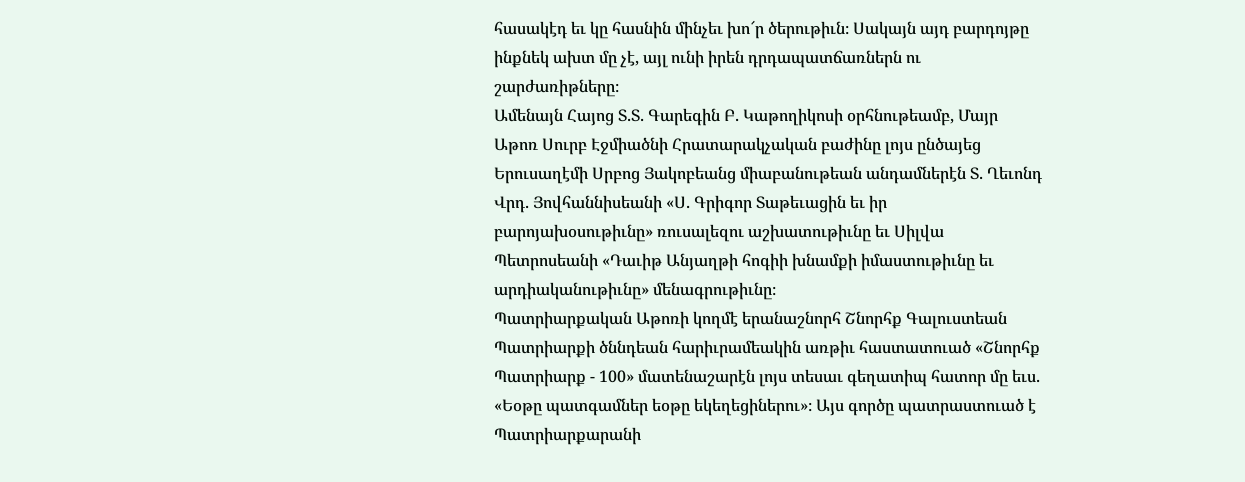հասակէդ եւ կը հասնին մինչեւ խո՜ր ծերութիւն։ Սակայն այդ բարդոյթը ինքնեկ ախտ մը չէ, այլ ունի իրեն դրդապատճառներն ու շարժառիթները։
Ամենայն Հայոց Տ.Տ. Գարեգին Բ. Կաթողիկոսի օրհնութեամբ, Մայր Աթոռ Սուրբ Էջմիածնի Հրատարակչական բաժինը լոյս ընծայեց Երուսաղէմի Սրբոց Յակոբեանց միաբանութեան անդամներէն Տ. Ղեւոնդ Վրդ. Յովհաննիսեանի «Ս. Գրիգոր Տաթեւացին եւ իր բարոյախօսութիւնը» ռուսալեզու աշխատութիւնը եւ Սիլվա Պետրոսեանի «Դաւիթ Անյաղթի հոգիի խնամքի իմաստութիւնը եւ արդիականութիւնը» մենագրութիւնը։
Պատրիարքական Աթոռի կողմէ երանաշնորհ Շնորհք Գալուստեան Պատրիարքի ծննդեան հարիւրամեակին առթիւ հաստատուած «Շնորհք Պատրիարք - 100» մատենաշարէն լոյս տեսաւ գեղատիպ հատոր մը եւս. «Եօթը պատգամներ եօթը եկեղեցիներու»։ Այս գործը պատրաստուած է Պատրիարքարանի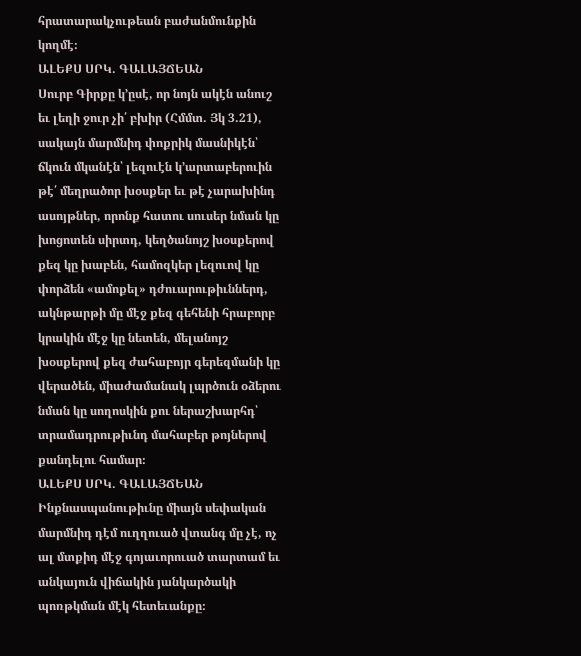հրատարակչութեան բաժանմունքին կողմէ։
ԱԼԵՔՍ ՍՐԿ. ԳԱԼԱՅՃԵԱՆ
Սուրբ Գիրքը կ՚ըսէ, որ նոյն ակէն անուշ եւ լեղի ջուր չի՛ բխիր (Հմմտ. Յկ 3.21), սակայն մարմնիդ փոքրիկ մասնիկէն՝ ճկուն մկանէն՝ լեզուէն կ՚արտաբերուին թէ՛ մեղրածոր խօսքեր եւ թէ չարախինդ ասոյթներ, որոնք հատու սուսեր նման կը խոցոտեն սիրտդ, կեղծանոյշ խօսքերով քեզ կը խաբեն, համոզկեր լեզուով կը փորձեն «ամոքել» դժուարութիւններդ, ակնթարթի մը մէջ քեզ գեհենի հրաբորբ կրակին մէջ կը նետեն, մելանոյշ խօսքերով քեզ ժահաբոյր գերեզմանի կը վերածեն, միաժամանակ լպրծուն օձերու նման կը սողոսկին քու ներաշխարհդ՝ տրամադրութիւնդ մահաբեր թոյներով քանդելու համար։
ԱԼԵՔՍ ՍՐԿ. ԳԱԼԱՅՃԵԱՆ
Ինքնասպանութիւնը միայն սեփական մարմնիդ դէմ ուղղուած վտանգ մը չէ, ոչ ալ մտքիդ մէջ գոյաւորուած տարտամ եւ անկայուն վիճակին յանկարծակի պոռթկման մէկ հետեւանքը։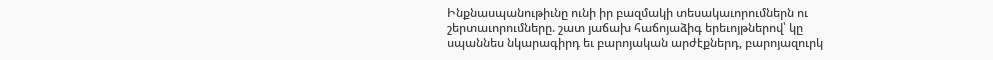Ինքնասպանութիւնը ունի իր բազմակի տեսակաւորումներն ու շերտաւորումները. շատ յաճախ հաճոյաձիգ երեւոյթներով՝ կը սպաննես նկարագիրդ եւ բարոյական արժէքներդ, բարոյազուրկ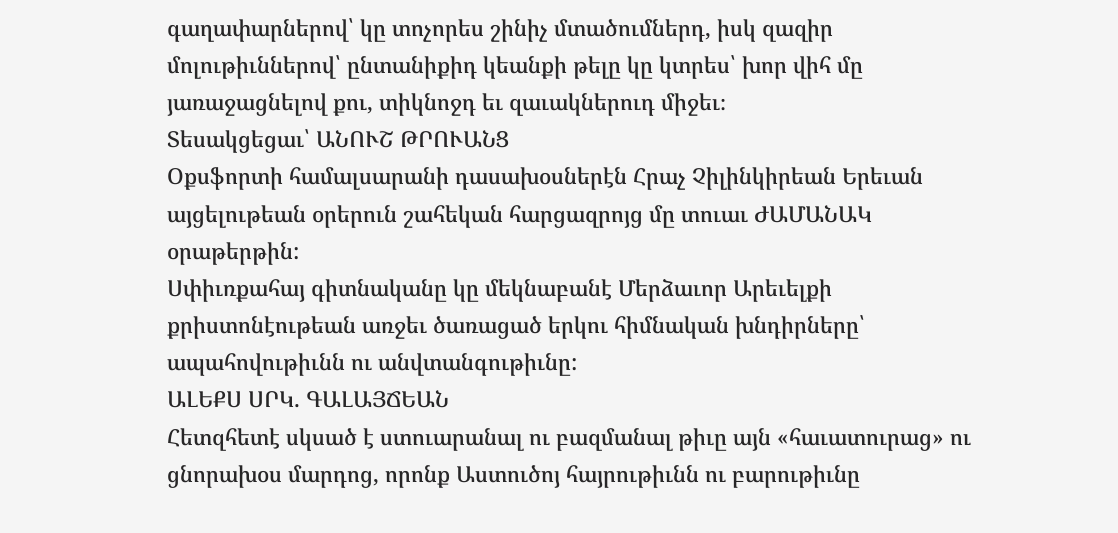գաղափարներով՝ կը տոչորես շինիչ մտածումներդ, իսկ զազիր մոլութիւններով՝ ընտանիքիդ կեանքի թելը կը կտրես՝ խոր վիհ մը յառաջացնելով քու, տիկնոջդ եւ զաւակներուդ միջեւ։
Տեսակցեցաւ՝ ԱՆՈՒՇ ԹՐՈՒԱՆՑ
Օքսֆորտի համալսարանի դասախօսներէն Հրաչ Չիլինկիրեան Երեւան այցելութեան օրերուն շահեկան հարցազրոյց մը տուաւ ԺԱՄԱՆԱԿ օրաթերթին:
Սփիւռքահայ գիտնականը կը մեկնաբանէ Մերձաւոր Արեւելքի քրիստոնէութեան առջեւ ծառացած երկու հիմնական խնդիրները՝ ապահովութիւնն ու անվտանգութիւնը:
ԱԼԵՔՍ ՍՐԿ. ԳԱԼԱՅՃԵԱՆ
Հետզհետէ սկսած է ստուարանալ ու բազմանալ թիւը այն «հաւատուրաց» ու ցնորախօս մարդոց, որոնք Աստուծոյ հայրութիւնն ու բարութիւնը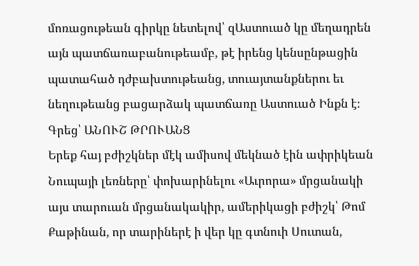մոռացութեան գիրկը նետելով՝ զԱստուած կը մեղադրեն այն պատճառաբանութեամբ, թէ իրենց կենսընթացին պատահած դժբախտութեանց, տուայտանքներու եւ նեղութեանց բացարձակ պատճառը Աստուած Ինքն է։
Գրեց՝ ԱՆՈՒՇ ԹՐՈՒԱՆՑ
Երեք հայ բժիշկներ մէկ ամիսով մեկնած էին ափրիկեան Նուպայի լեռները՝ փոխարինելու «Աւրորա» մրցանակի այս տարուան մրցանակակիր, ամերիկացի բժիշկ՝ Թոմ Քաթինան, որ տարիներէ ի վեր կը գտնուի Սուտան,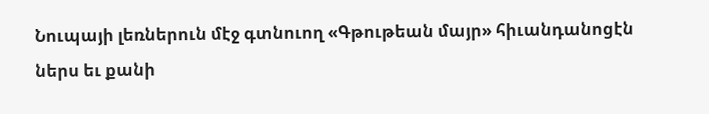Նուպայի լեռներուն մէջ գտնուող «Գթութեան մայր» հիւանդանոցէն ներս եւ քանի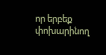որ երբեք փոխարինող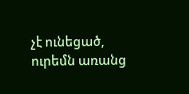չէ ունեցած, ուրեմն առանց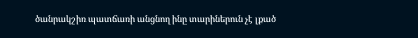ծանրակշիռ պատճառի անցնող ինը տարիներուն չէ լքած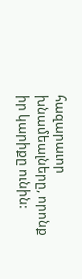հազարաւոր խնամեալները, որոնք իր կարիքը ունին: